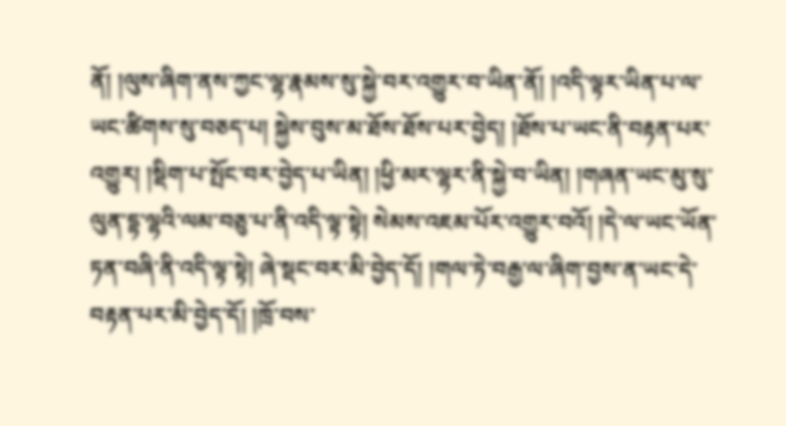ནོ། །ལུས་ཞིག་ནས་ཀྱང་ལྷ་རྣམས་སུ་སྐྱེ་བར་འགྱུར་བ་ཡིན་ནོ། །འདི་ལྟར་ཡིན་པ་ལ་ཡང་ཚིགས་སུ་བཅད་པ། སྐྱེས་བུས་མ་ཐོས་ཐོས་པར་བྱེད། །ཐོས་པ་ཡང་ནི་བརྟན་པར་འགྱུར། །སྡིག་པ་སྤོང་བར་བྱེད་པ་ཡིན། །ཕྱི་མར་ལྷར་ནི་སྐྱེ་བ་ཡིན། །གཞན་ཡང་མུ་སུ་ལུན་དྷ་ལྷའི་ལམ་བཅུ་པ་ནི་འདི་ལྟ་སྟེ། སེམས་འཇམ་པོར་འགྱུར་བའོ། །དེ་ལ་ཡང་ཡོན་ཏན་བཞི་ནི་འདི་ལྟ་སྟེ། ཞེ་སྡང་བར་མི་བྱེད་དོ། །གལ་ཏེ་བརྒྱ་ལ་ཞིག་བྱས་ན་ཡང་དེ་བརྟན་པར་མི་བྱེད་དོ། །ཁྲོ་བས་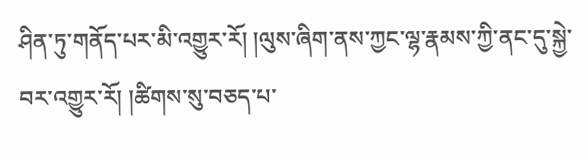ཤིན་ཏུ་གནོད་པར་མི་འགྱུར་རོ། །ལུས་ཞིག་ནས་ཀྱང་ལྷ་རྣམས་ཀྱི་ནང་དུ་སྐྱེ་བར་འགྱུར་རོ། །ཚིགས་སུ་བཅད་པ་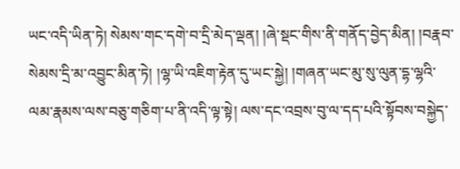ཡང་འདི་ཡིན་ཏེ། སེམས་གང་དགེ་བ་དྲི་མེད་ལྡན། །ཞེ་སྡང་གིས་ནི་གནོད་བྱེད་མིན། །བརྣབ་སེམས་དྲི་མ་འབྱུང་མིན་ཏེ། །ལྷ་ཡི་འཇིག་རྟེན་དུ་ཡང་སྐྱེ། །གཞན་ཡང་མུ་སུ་ལུན་དྷ་ལྷའི་ལམ་རྣམས་ལས་བཅུ་གཅིག་པ་ནི་འདི་ལྟ་སྟེ། ལས་དང་འབྲས་བུ་ལ་དད་པའི་སྟོབས་བསྐྱེད་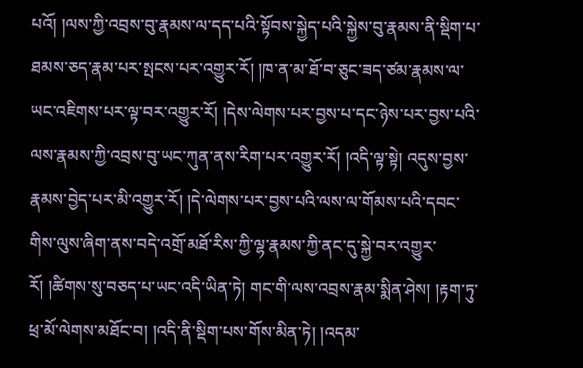པའོ། །ལས་ཀྱི་འབྲས་བུ་རྣམས་ལ་དད་པའི་སྟོབས་སྐྱེད་པའི་སྐྱེས་བུ་རྣམས་ནི་སྡིག་པ་ཐམས་ཅད་རྣམ་པར་སྤངས་པར་འགྱུར་རོ། །ཁ་ན་མ་ཐོ་བ་ཅུང་ཟད་ཙམ་རྣམས་ལ་ཡང་འཇིགས་པར་ལྟ་བར་འགྱུར་རོ། །དེས་ལེགས་པར་བྱས་པ་དང་ཉེས་པར་བྱས་པའི་ལས་རྣམས་ཀྱི་འབྲས་བུ་ཡང་ཀུན་ནས་རིག་པར་འགྱུར་རོ། །འདི་ལྟ་སྟེ། འདུས་བྱས་རྣམས་བྱེད་པར་མི་འགྱུར་རོ། །དེ་ལེགས་པར་བྱས་པའི་ལས་ལ་གོམས་པའི་དབང་གིས་ལུས་ཞིག་ནས་བདེ་འགྲོ་མཐོ་རིས་ཀྱི་ལྷ་རྣམས་ཀྱི་ནང་དུ་སྐྱེ་བར་འགྱུར་རོ། །ཚིགས་སུ་བཅད་པ་ཡང་འདི་ཡིན་ཏེ། གང་གི་ལས་འབྲས་རྣམ་སྨིན་ཤེས། །རྟག་ཏུ་ཕྲ་མོ་ལེགས་མཐོང་བ། །འདི་ནི་སྡིག་པས་གོས་མིན་ཏེ། །འདམ་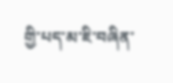གྱི་པད་མ་ཇི་བཞིན་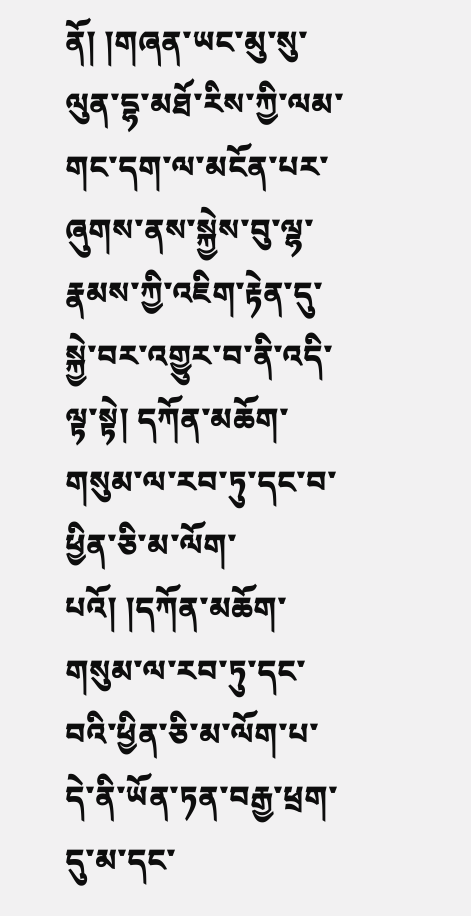ནོ། །གཞན་ཡང་མུ་སུ་ལུན་དྷ་མཐོ་རིས་ཀྱི་ལམ་གང་དག་ལ་མངོན་པར་ཞུགས་ནས་སྐྱེས་བུ་ལྷ་རྣམས་ཀྱི་འཇིག་རྟེན་དུ་སྐྱེ་བར་འགྱུར་བ་ནི་འདི་ལྟ་སྟེ། དཀོན་མཆོག་གསུམ་ལ་རབ་ཏུ་དང་བ་ཕྱིན་ཅི་མ་ལོག་པའོ། །དཀོན་མཆོག་གསུམ་ལ་རབ་ཏུ་དང་བའི་ཕྱིན་ཅི་མ་ལོག་པ་དེ་ནི་ཡོན་ཏན་བརྒྱ་ཕྲག་དུ་མ་དང་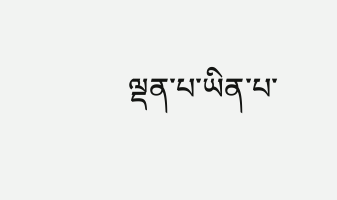ལྡན་པ་ཡིན་པ་